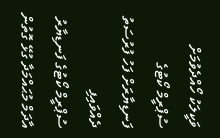ވަކީލަކު ހޯއްދެވުމަށް ސުޕްރީމް ކޯޓުގެ ފަނޑިޔާރަށް ފަހު ފުރުސަތު ދެއްވައިފި
ސުޕްރީމް ކޯޓުގެ ފަނޑިޔާރު އާދަމް މުޙައްމަދާ ގުޅޭ ގޮތުން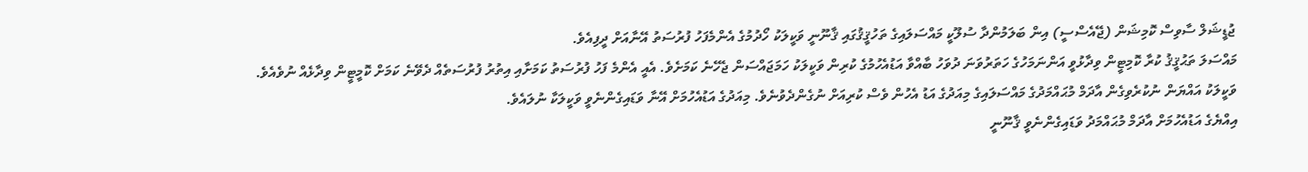ޖުޑީޝަލް ސާވިސް ކޮމިޝަން (ޖޭއެސްސީ) އިން ބަލަމުންދާ ސުލޫކީ މައްސަލައިގެ ތަހުޤީޤުގައި ޤާނޫނީ ވަކީލަކު ހޯދުމުގެ އެންމެފަހު ފުރުސަތު އޭނާއަށް ދީފިއެވެ.
މައްސަލަ ތަޙުޤީޤު ކުރާ ކޮމިޓީން ވިދާޅުވީ އަންނަމަހުގެ ހަތަރުވަނަ ދުވަހު ބާއްވާ އަޑުއެހުމުގެ ކުރިން ވަކީލަކު ހަމަޖައްސަން ޖެހޭނެ ކަމަށެވެ. އެއީ އެންމެ ފަހު ފުރުސަތު ކަމަށާއި އިތުރު ފުރުސަތެއް ދެވޭނެ ކަމަށް ކޮމީޓީން ވިދާޅެއް ނުވެއެވެ.
ވަކީލަކު އައްޔަން ނުކުރެވިގެން އާދަމް މުޙައްމަދުގެ މައްސަލައިގެ މިއަދުގެ އަޑު އެހުން ވެސް ކުރިއަށް ނުގެންދެވުނެވެ. މިއަދުގެ އަޑުއެހުމަށް އޭނާ ވަޑައިގެންނެވީ ވަކީލަކާ ނުލައެވެ.
އިއްޔެގެ އަޑުއެހުމަށް އާދަމް މުޙައްމަދު ވަޑައިގެންނެވީ ޤާނޫނީ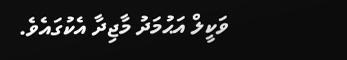ވަކީލް އަޙުމަދު މާޖިދާ އެކުގައެވެ.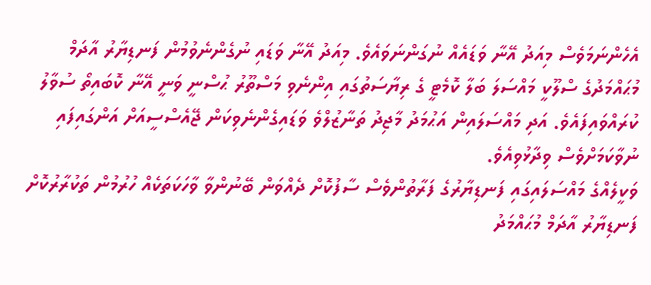އެހެންނަމަވެސް މިއަދު އޭނާ ވަޑައެއް ނުގަންނަވައެވެ. މިއަދު އޭނާ ވަޑައި ނުގެންނެވުމުން ފަނޑިޔާރު އާދަމް މުޙައްމަދުގެ ސްލޫކީ މައްސަލަ ބަލާ ކޮމެޓީ ގެ ރިޔާސަތުގައި އިންނެވި މަސްތޫރު ޙުސްނީ ވަނީ އޭނާ ކޮބައިތޯ ސުވާލު ކުރައްވައިފައެވެ. އަދި މައްސަލައިން އަޙުމަދު މާޖިދު ތަނާޒުލްވެ ވަޑައިގެންނެވިކަން ޖޭއެސްސީއަށް އަންގައިފައި ނުވާކަމަށްވެސް ވިދާޅުވިއެވެ.
ވަކީލެއްގެ މައްސަލައިގައި ފަނޑިޔާރުގެ ފަރާތުންވެސް ސާފުކޮށް ދެއްވަން ބޭނުންވާ ވާހަކަތަކެއް ހުރުމުން ތަކުރާރުކޮށް ފަނޑިޔާރު އާދަމް މުޙައްމަދު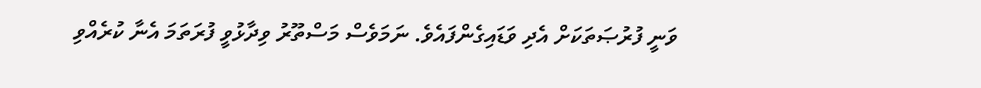ވަނީ ފުރުޞަތަކަށް އެދި ވަޑައިގެންފައެވެ. ނަމަވެސް މަސްތޫރު ވިދާޅުވީ ފުރަތަމަ އެނާ ކުރެއްވި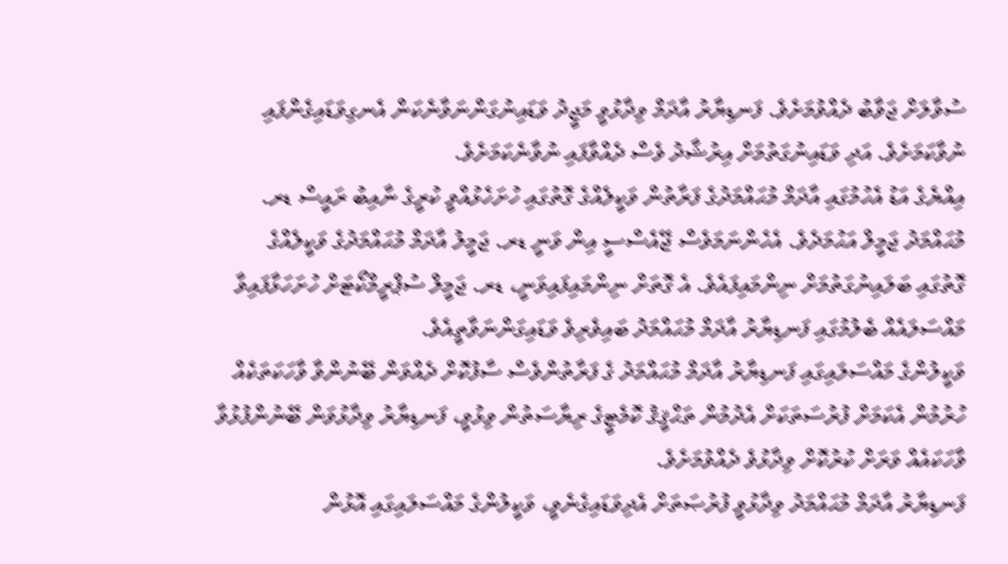ސުވާލަށް ޖަވާބު ދެއްވުމަށެވެ. ފަނޑިޔާރު އާދަމް ވިދާޅުވީ މަޖީދު ވަޑައިނުގަންނަވާނެކަން އެނގިވަޑައިގެންފައި ނުވާކަމަށެވެ. އަދި ވަޑައިނުގަތުމަށް އިރުޝާދު ވެސް ދެއްވާފައި ނުވާނެކަމަށެވެ.
އިއްޔެގެ އަޑު އެހުމުގައި އާދަމް މުޙައްމަދުގެ ފަރާތުން ވަކީލެއްގެ ގޮތުގައި ހުށަހެޅުއްވީ ކުރީގެ ނާއިބު ރައީސް ޑރ. މުޙައްމަދު ޖަމީލް އަޙުމަދެވެ. އެހެންނަމަވެސް ޖޭއެސްސީ އިން ވަނީ ޑރ. ޖަމީލު އާދަމް މުޙައްމަދުގެ ވަކީލެއްގެ ގޮތުގައި ބަލައިނުގަތުމަށް ނިންމައިފައެވެ. އެ ގޮތަށް ނިންމައިފައިވަނީ، ޑރ. ޖަމީލް ސުޕްރީމްކޯޓަށް ހުށަހަޅާފައިވާ މައްސަލައެއް ބެލުމުގައި ފަނޑިޔާރު އާދަމް މުޙައްމަދު ބައިވެރިވެ ވަޑައިގަންނަވާތީއެވެ.
ވަކީލުންގެ މައްސަލައިގައި ފަނޑިޔާރު އާދަމް މުޙައްމަދު ގެ ފަރާތުންވެސް ސާފުކޮށް ދެއްވަން ބޭނުންވާ ވާހަކަތަކެއް ހުރުމުން އެކަމަށް ފުރުސަތަކަށް އެދުމުން ތަޙްޤީޤު ކޮމެޓީގެ ރިޔާސަތުން ވިޅުވީ، ފަނޑިޔާރު ވިދާޅުވަން ބޭނުންފުޅުވާ ވާހަކައެއް ވަރަށް ކުރުކޮށް ވިދާޅުވެ ދެއްވުމަށެވެ.
ފަނޑިޔާރު އާދަމް މުޙައްމަދު ވިދާޅުވީ ފުރުޞަތަށް އެދިވަޑައިގެނެވީ، ވަކީލުންގެ މައްސަލައިގައި އޮޅުން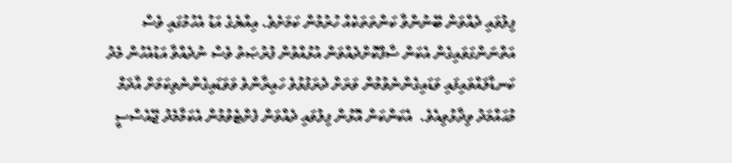ފިލުވައި ދެއްވަން ބޭނުންވާ ކަންތަތަކެއް ހުރުމުން ކަމަށެވެ. އިއްޔެގެ އަޑު އެހުމުގައި ވެސް އަތްނަންގަވައިގެން އެކަން ސާފްކޮށްދެއްވަން އުޅުއްވުން ފުރުޞަތު ވެސް ނުދެއްވާ އަޑުއެހުން މެދު ކަނޑާލައްވައިފައި ވަޑައިގެންނެވުމުން ވަރަށް ދެރަފުޅުވެ ހައިރާންވެ ވަވަޑައިގެންނެވިކަމަށް އާދަމް މުޙައްމަދު ވިދާޅުވިއެވެ.  އެކަންކަން އޮޅުން ފިލުވައި ދެއްވަން ފެށްޓެވުމުން އެކަމާމެދު ޖޭއެސްސީ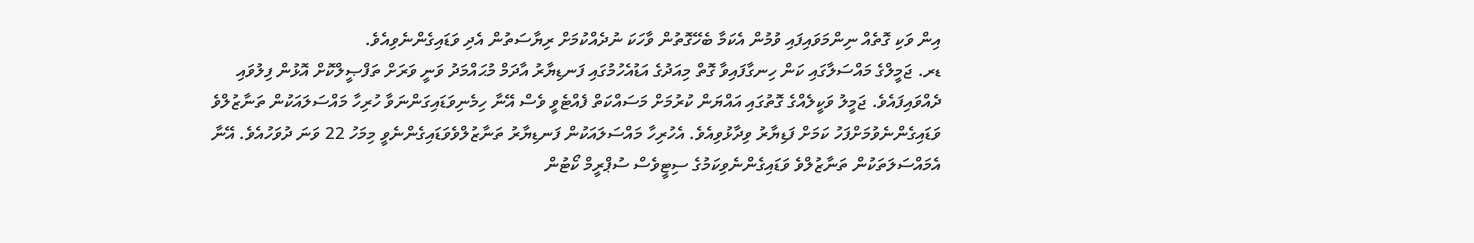އިން ވަކި ގޮތެއް ނިންމަވައިފައި ވުމުން އެކަމާ ބެހޭގޮތުން ވާހަކަ ނުދެއްކުމަށް ރިޔާސަތުން އެދި ވަޑައިގެންނެވިއެވެ.
ޑރ. ޖަމީލްގެ މައްސަލާގައި ކަން ހިނގާފައިވާ ގޮތް މިއަދުގެ އަޑުއެހުމުގައި ފަނޑިޔާރު އާދަމް މުޙައްމަދު ވަނީ ވަރަށް ތަފްޞީލްކޮށް އޮޅުން ފިލުވައި ދެއްވައިފައެވެ. ޖަމީލު ވަކީލެއްގެ ގޮތުގައި އައްޔަން ކުރުމަށް މަސައްކަތް ފެއްޓެވީ ވެސް އޭނާ ހިމެނިވަޑައިގަންނަވާ ހުރިހާ މައްސަލައަކުން ތަނާޒުލްވެ ވަޑައިގެންނެވުމަށްފަހު ކަމަށް ފަޑިޔާރު ވިދާޅުވިއެވެ. އެހުރިހާ މައްސަލައަކުން ފަނޑިޔާރު ތަނާޒުލްވެވަޑައިގެންނެވީ މިމަހު 22 ވަނަ ދުވަހުއެވެ. އޭނާ އެމައްސަލަތަކުން ތަނާޒުލްވެ ވަޑައިގެންނެވިކަމުގެ ސިޓީވެސް ސުޕްރީމް ކޯޓުން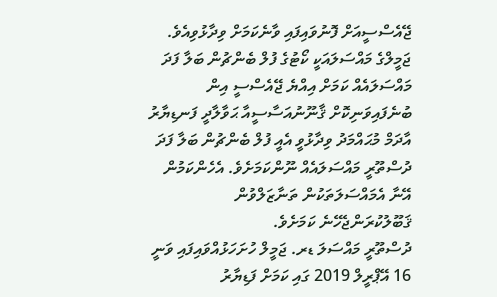ޖޭއެސްސީއަށް ފޮނުވައިފައި ވާނެކަމަށް ވިދާޅުވިއެވެ.
ޖަމީލްގެ މައްސަލައަކީ ކޯޓުގެ ފުލް ބެންޗުން ބަލާ ފަދަ މައްސަލައެއް ކަމަށް އިއްޔެ ޖޭއެސްސީ އިން ބުނެފައިވަނިކޮށް ޤާނޫނުއަސާސީއާ ޙަވާލާދީ ފަނޑިޔާރު އާދަމް މުޙައްމަދު ވިދާޅުވީ އެއީ ފުލް ބެންޗުން ބަލާ ފަދަ ދުސްތޫރީ މައްސަލައެއް ނޫންކަމަށެވެ. އެހެންކަމުން އޭނާ އެމައްސަލަތަކުން ތަނާޒަލްވުން ޤަބޫލުކުރަންޖެހޭނެ ކަމަށެވެ.
ދުސްތޫރީ މައްސަލަ ޑރ. ޖަމީލް ހުށަހަޅުއްވައިފައި ވަނީ 16 އޭޕްރީލް 2019 ގައި ކަމަށް ފަޑިޔާރު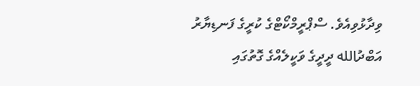ވިދާޅުވިއެވެ. ސްޕްރީމްކޯޓްގެ ކުރީގެ ފަނޑިޔާރު އަބްދުالله ދީދީގެ ވަކީލެއްގެ ގޮތުގައި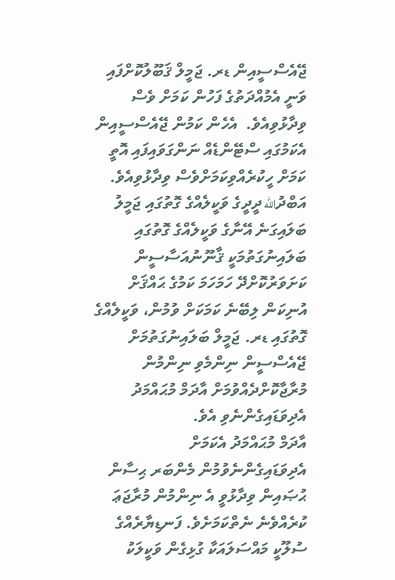ޖޭއެސްސީއިން ޑރ. ޖަމީލް ޤަބޫލުކޮށްފައި ވަނީ އެމުއްދަތުގެ ފަހުން ކަމަށް ވެސް ވިދާޅުވިއެވެ.  އެހެން ކަމުން ޖޭއެސްސީއިން އެކަމުގައި ސްޓޭންޑެއް ނަންގަވައިފައި އޮތީ ކަމަށް ހީކުރެއްވިކަމަށްވެސް ވިދާޅުވިއެވެ. އަބްދުالله ދީދީގެ ވަކީލެއްގެ ގޮތުގައި ޖަމީލު ބަލައިގަނެ އޭނާގެ ވަކީލެއްގެ ގޮތުގައި ބަލައިނުގަތުމަކީ ޤާނޫނުއަސާސީން ކަށަވަރުކޮށްދޭ ހަމަހަމަ ކަމުގެ ޙައްޤަށް އުނިކަން ލިބޭނެ ކަމަކަށް ވުމުން، ވަކީލެއްގެ ގޮތުގައި ޑރ. ޖަމީލް ބަލައިނުގަތުމަށް ޖޭއެސްސީން ނިންމެވި ނިންމުން މުރާޖާކޮށްދެއްވުމަށް އާދަމް މުޙައްމަދު އެދިވަޑައިގެންނެވި އެވެ.
އާދަމް މުޙައްމަދު އެކަމަށް އެދިވަޑައިގެންނެވުމުން މެންބަރ ޙިސާން ޙުޞައިން ވިދާޅުވީ އެ ނިންމުން މުރާޖަޢަ ކުރެއްވެނެ ނެތްކަމަށެވެ. ފަނޑިޔާރެއްގެ ސުލޫކީ މައްސަލައަކާ ގުޅިގެން ވަކީލަކު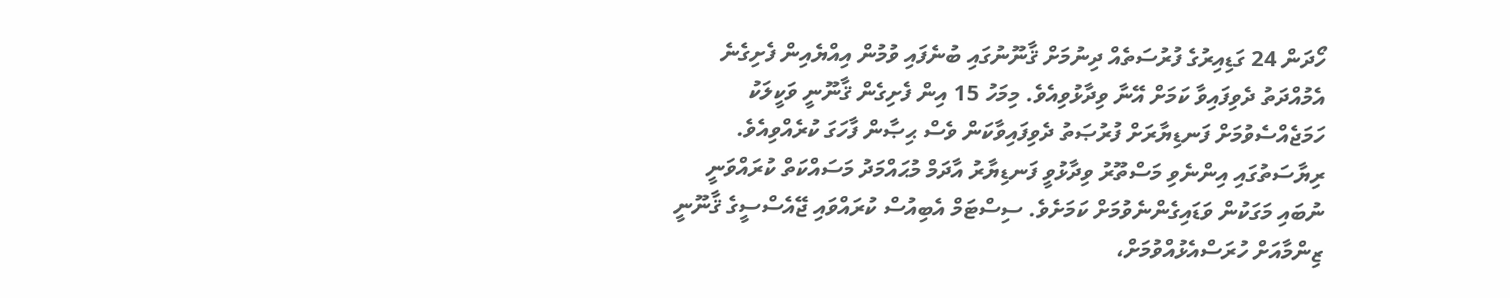ހޯދަން 24 ގަޑިއިރުގެ ފުރުސަތެއް ދިނުމަށް ޤާނޫނުގައި ބުނެފައި ވުމުން އިއްޔެއިން ފެށިގެނެ އެމުއްދަތު ދެވިފައިވާ ކަމަށް އޭނާ ވިދާޅުވިއެވެ. މިމަހު 15 އިން ފެށިގެން ޤާނޫނީ ވަކީލަކު ހަމަޖެއްސެވުމަށް ފަނޑިޔާރަށް ފުރުޞަތު ދެވިފައިވާކަން ވެސް ޙިޞާން ފާހަގަ ކުރެއްވިއެވެ.
ރިޔާސަތުގައި އިންނެވި މަސްތޫރު ވިދާޅުވީ ފަނޑިޔާރު އާދަމް މުޙައްމަދު މަސައްކަތް ކުރައްވަނީ ނުބައި މަގަކުން ވަޑައިގެންނެވުމަށް ކަމަށެވެ. ސިސްޓަމް އެބިއުސް ކުރައްވައި ޖޭއެސްސީގެ ޤާނޫނީ ޒިންމާއަށް ހުރަސްއެޅުއްވުމަށް،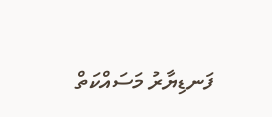ފަނޑިޔާރު މަސައްކަތް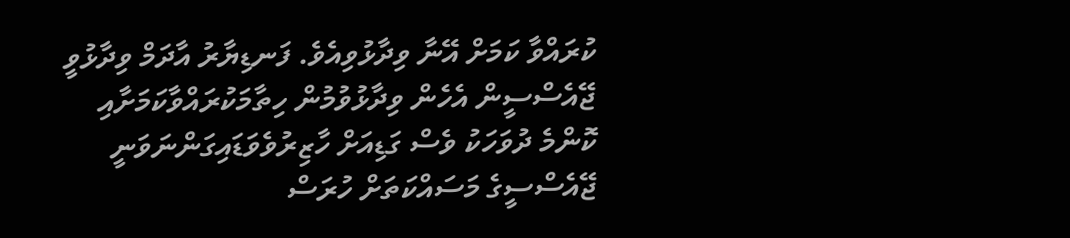ކުރައްވާ ކަމަށް އޭނާ ވިދާޅުވިއެވެ. ފަނޑިޔާރު އާދަމް ވިދާޅުވީ ޖޭއެސްސީން އެހެން ވިދާޅުވުމުން ހިތާމަކުރައްވާކަމަށާއި ކޮންމެ ދުވަހަކު ވެސް ގަޑިއަށް ހާޒިރުވެވަޑައިގަންނަވަނީ ޖޭއެސްސީގެ މަސައްކަތަށް ހުރަސް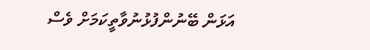އަޅަން ބޭނުންފުޅުނުވާތީކަމަށް ވެސް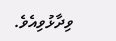ވިދާޅުވިއެވެ.